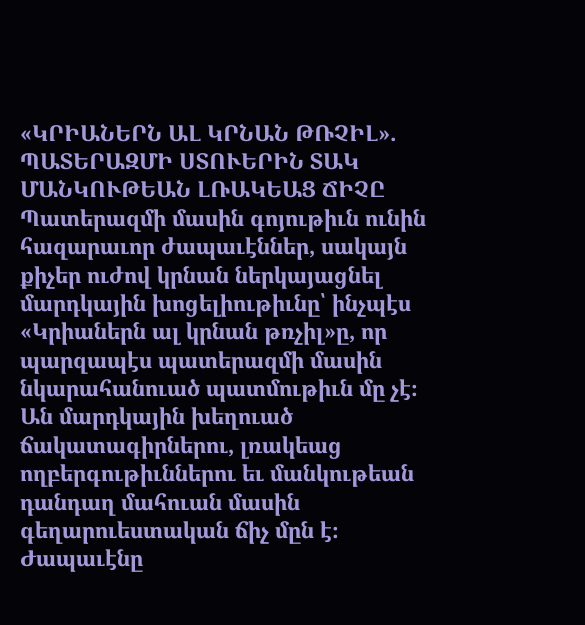«ԿՐԻԱՆԵՐՆ ԱԼ ԿՐՆԱՆ ԹՌՉԻԼ». ՊԱՏԵՐԱԶՄԻ ՍՏՈՒԵՐԻՆ ՏԱԿ ՄԱՆԿՈՒԹԵԱՆ ԼՌԱԿԵԱՑ ՃԻՉԸ
Պատերազմի մասին գոյութիւն ունին հազարաւոր ժապաւէններ, սակայն քիչեր ուժով կրնան ներկայացնել մարդկային խոցելիութիւնը՝ ինչպէս «Կրիաներն ալ կրնան թռչիլ»ը, որ պարզապէս պատերազմի մասին նկարահանուած պատմութիւն մը չէ։ Ան մարդկային խեղուած ճակատագիրներու, լռակեաց ողբերգութիւններու եւ մանկութեան դանդաղ մահուան մասին գեղարուեստական ճիչ մըն է։ Ժապաւէնը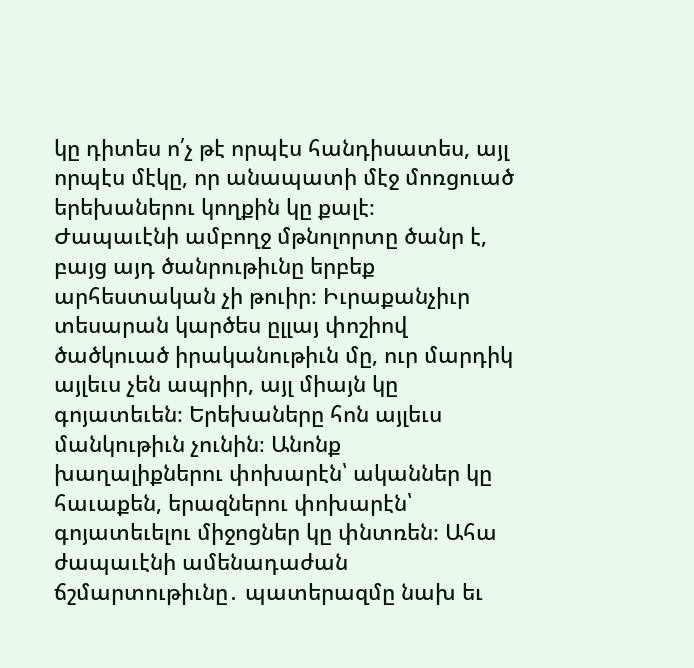կը դիտես ո՛չ թէ որպէս հանդիսատես, այլ որպէս մէկը, որ անապատի մէջ մոռցուած երեխաներու կողքին կը քալէ։
Ժապաւէնի ամբողջ մթնոլորտը ծանր է, բայց այդ ծանրութիւնը երբեք արհեստական չի թուիր։ Իւրաքանչիւր տեսարան կարծես ըլլայ փոշիով ծածկուած իրականութիւն մը, ուր մարդիկ այլեւս չեն ապրիր, այլ միայն կը գոյատեւեն։ Երեխաները հոն այլեւս մանկութիւն չունին։ Անոնք խաղալիքներու փոխարէն՝ ականներ կը հաւաքեն, երազներու փոխարէն՝ գոյատեւելու միջոցներ կը փնտռեն։ Ահա ժապաւէնի ամենադաժան ճշմարտութիւնը․ պատերազմը նախ եւ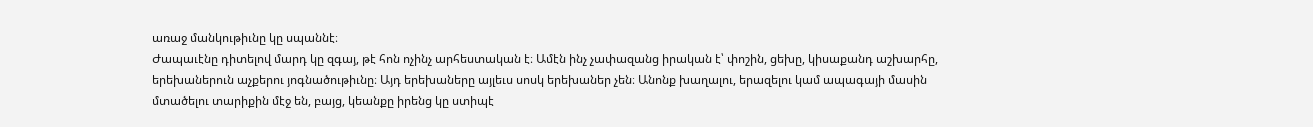առաջ մանկութիւնը կը սպաննէ։
Ժապաւէնը դիտելով մարդ կը զգայ, թէ հոն ոչինչ արհեստական է։ Ամէն ինչ չափազանց իրական է՝ փոշին, ցեխը, կիսաքանդ աշխարհը, երեխաներուն աչքերու յոգնածութիւնը։ Այդ երեխաները այլեւս սոսկ երեխաներ չեն։ Անոնք խաղալու, երազելու կամ ապագայի մասին մտածելու տարիքին մէջ են, բայց, կեանքը իրենց կը ստիպէ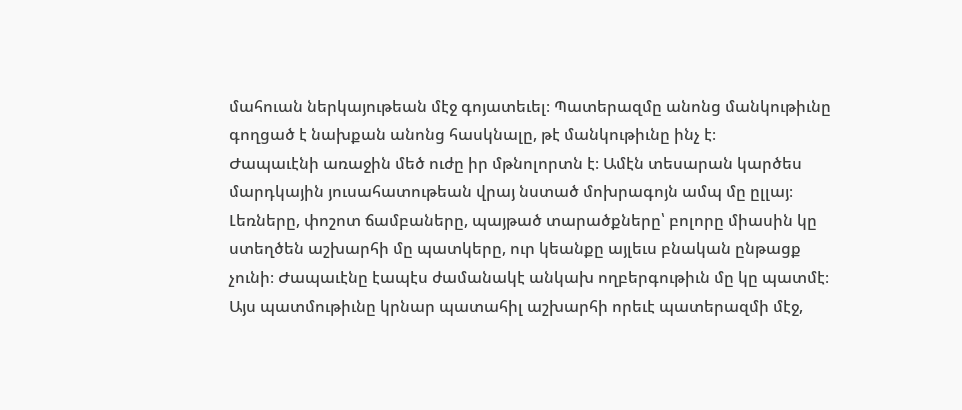մահուան ներկայութեան մէջ գոյատեւել։ Պատերազմը անոնց մանկութիւնը գողցած է նախքան անոնց հասկնալը, թէ մանկութիւնը ինչ է։
Ժապաւէնի առաջին մեծ ուժը իր մթնոլորտն է։ Ամէն տեսարան կարծես մարդկային յուսահատութեան վրայ նստած մոխրագոյն ամպ մը ըլլայ։ Լեռները, փոշոտ ճամբաները, պայթած տարածքները՝ բոլորը միասին կը ստեղծեն աշխարհի մը պատկերը, ուր կեանքը այլեւս բնական ընթացք չունի։ Ժապաւէնը էապէս ժամանակէ անկախ ողբերգութիւն մը կը պատմէ։ Այս պատմութիւնը կրնար պատահիլ աշխարհի որեւէ պատերազմի մէջ,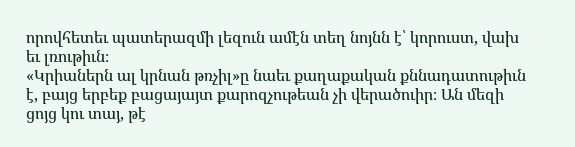որովհետեւ պատերազմի լեզուն ամէն տեղ նոյնն է՝ կորուստ, վախ եւ լռութիւն։
«Կրիաներն ալ կրնան թռչիլ»ը նաեւ քաղաքական քննադատութիւն է, բայց երբեք բացայայտ քարոզչութեան չի վերածուիր։ Ան մեզի ցոյց կու տայ, թէ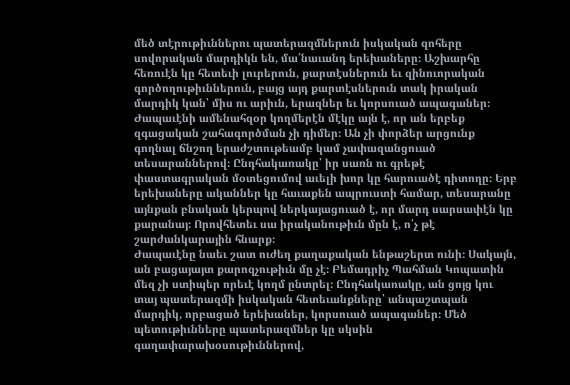մեծ տէրութիւններու պատերազմներուն իսկական զոհերը սովորական մարդիկն են, մա՛նաւանդ երեխաները։ Աշխարհը հեռուէն կը հետեւի լուրերուն, քարտէսներուն եւ զինուորական գործողութիւններուն, բայց այդ քարտէսներուն տակ իրական մարդիկ կան՝ միս ու արիւն, երազներ եւ կորսուած ապագաներ։
Ժապաւէնի ամենահզօր կողմերէն մէկը այն է, որ ան երբեք զգացական շահագործման չի դիմեր։ Ան չի փորձեր արցունք գողնալ ճնշող երաժշտութեամբ կամ չափազանցուած տեսարաններով։ Ընդհակառակը՝ իր սառն ու գրեթէ փաստագրական մօտեցումով աւելի խոր կը հարուածէ դիտողը։ Երբ երեխաները ականներ կը հաւաքեն ապրուստի համար, տեսարանը այնքան բնական կերպով ներկայացուած է, որ մարդ սարսափէն կը քարանայ։ Որովհետեւ սա իրականութիւն մըն է, ո՛չ թէ շարժանկարային հնարք։
Ժապաւէնը նաեւ շատ ուժեղ քաղաքական ենթաշերտ ունի։ Սակայն, ան բացայայտ քարոզչութիւն մը չէ։ Բեմադրիչ Պահման Կոպատին մեզ չի ստիպեր որեւէ կողմ ընտրել։ Ընդհակառակը, ան ցոյց կու տայ պատերազմի իսկական հետեւանքները՝ անպաշտպան մարդիկ, որբացած երեխաներ, կորսուած ապագաներ։ Մեծ պետութիւնները պատերազմներ կը սկսին գաղափարախօսութիւններով,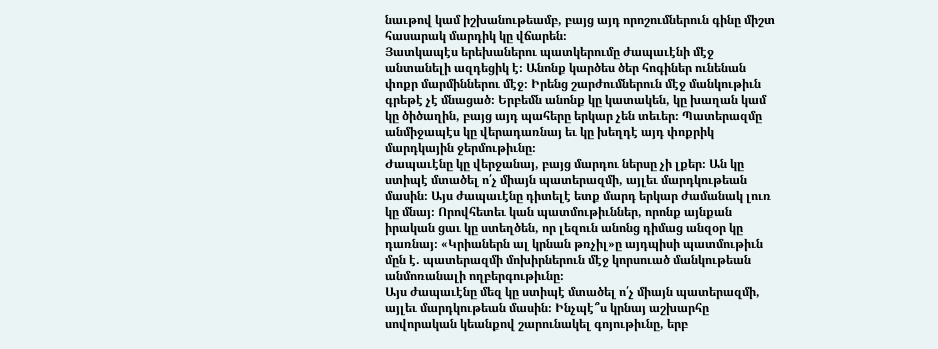նաւթով կամ իշխանութեամբ, բայց այդ որոշումներուն գինը միշտ հասարակ մարդիկ կը վճարեն։
Յատկապէս երեխաներու պատկերումը ժապաւէնի մէջ անտանելի ազդեցիկ է։ Անոնք կարծես ծեր հոգիներ ունենան փոքր մարմիններու մէջ։ Իրենց շարժումներուն մէջ մանկութիւն գրեթէ չէ մնացած։ Երբեմն անոնք կը կատակեն, կը խաղան կամ կը ծիծաղին, բայց այդ պահերը երկար չեն տեւեր։ Պատերազմը անմիջապէս կը վերադառնայ եւ կը խեղդէ այդ փոքրիկ մարդկային ջերմութիւնը։
Ժապաւէնը կը վերջանայ, բայց մարդու ներսը չի լքեր։ Ան կը ստիպէ մտածել ո՛չ միայն պատերազմի, այլեւ մարդկութեան մասին։ Այս ժապաւէնը դիտելէ ետք մարդ երկար ժամանակ լուռ կը մնայ։ Որովհետեւ կան պատմութիւններ, որոնք այնքան իրական ցաւ կը ստեղծեն, որ լեզուն անոնց դիմաց անզօր կը դառնայ։ «Կրիաներն ալ կրնան թռչիլ»ը այդպիսի պատմութիւն մըն է. պատերազմի մոխիրներուն մէջ կորսուած մանկութեան անմոռանալի ողբերգութիւնը։
Այս ժապաւէնը մեզ կը ստիպէ մտածել ո՛չ միայն պատերազմի, այլեւ մարդկութեան մասին։ Ինչպէ՞ս կրնայ աշխարհը սովորական կեանքով շարունակել գոյութիւնը, երբ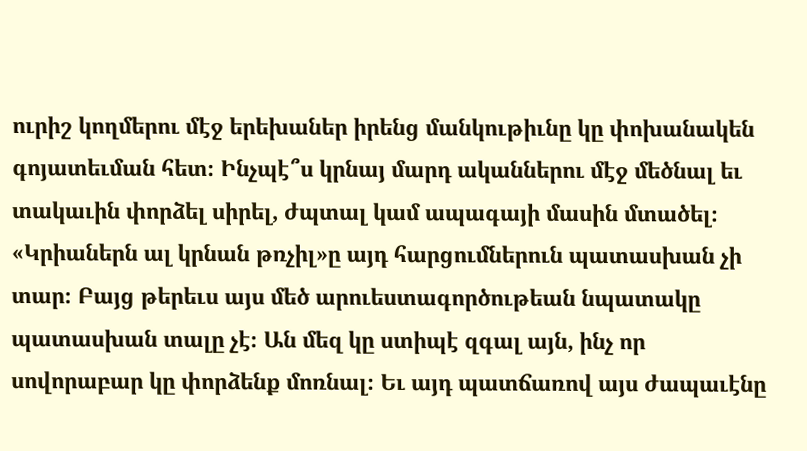ուրիշ կողմերու մէջ երեխաներ իրենց մանկութիւնը կը փոխանակեն գոյատեւման հետ։ Ինչպէ՞ս կրնայ մարդ ականներու մէջ մեծնալ եւ տակաւին փորձել սիրել, ժպտալ կամ ապագայի մասին մտածել։
«Կրիաներն ալ կրնան թռչիլ»ը այդ հարցումներուն պատասխան չի տար։ Բայց թերեւս այս մեծ արուեստագործութեան նպատակը պատասխան տալը չէ։ Ան մեզ կը ստիպէ զգալ այն, ինչ որ սովորաբար կը փորձենք մոռնալ։ Եւ այդ պատճառով այս ժապաւէնը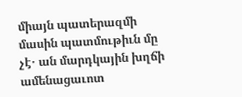միայն պատերազմի մասին պատմութիւն մը չէ․ ան մարդկային խղճի ամենացաւոտ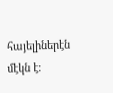հայելիներէն մէկն է։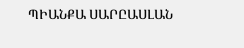ՊԻԱՆՔԱ ՍԱՐԸԱՍԼԱՆ